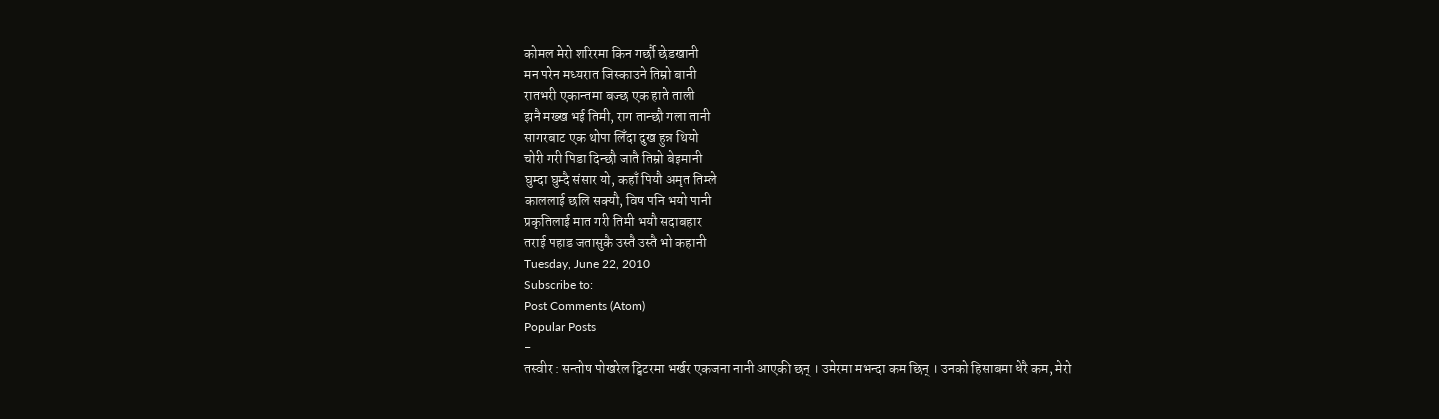कोमल मेरो शरिरमा किन गर्छौ छेडखानी
मन परेन मध्यरात जिस्काउने तिम्रो बानी
रातभरी एकान्तमा बज्छ एक हाते ताली
झनै मख्ख भई तिमी, राग तान्छौ गला तानी
सागरबाट एक थोपा लिँदा दुख हुन्न थियो
चोरी गरी पिडा दिन्छौ जातै तिम्रो बेइमानी
घुम्दा घुम्दै संसार यो, कहाँ पियौ अमृत तिम्ले
काललाई छलि सक्यौ, विष पनि भयो पानी
प्रकृतिलाई मात गरी तिमी भयौ सदाबहार
तराई पहाड जतासुकै उस्तै उस्तै भो कहानी
Tuesday, June 22, 2010
Subscribe to:
Post Comments (Atom)
Popular Posts
-
तस्वीर : सन्तोष पोखरेल ट्विटरमा भर्खर एकजना नानी आएकी छन् । उमेरमा मभन्दा कम छिन् । उनको हिसाबमा धेरै कम, मेरो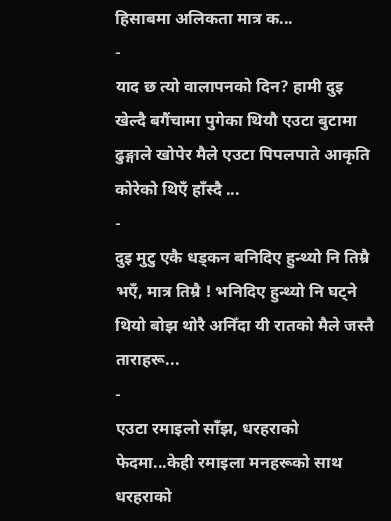हिसाबमा अलिकता मात्र क...
-
याद छ त्यो वालापनको दिन? हामी दुइ खेल्दै बगैंचामा पुगेका थियौ एउटा बुटामा ढुङ्गाले खोपेर मैले एउटा पिपलपाते आकृति कोरेको थिएँ हाँस्दै ...
-
दुइ मुटु एकै धड्कन बनिदिए हुन्थ्यो नि तिम्रै भएँ, मात्र तिम्रै ! भनिदिए हुन्थ्यो नि घट्ने थियो बोझ थोरै अनिँदा यी रातको मैले जस्तै ताराहरू...
-
एउटा रमाइलो साँझ, धरहराको फेदमा...केही रमाइला मनहरूको साथ धरहराको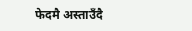फेदमै अस्ताउँदै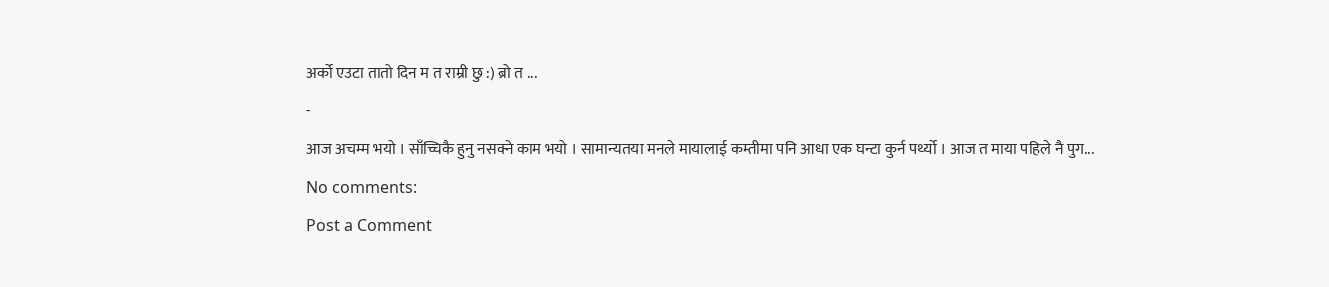अर्को एउटा तातो दिन म त राम्री छु :) ब्रो त ...
-
आज अचम्म भयो । साँच्चिकै हुनु नसक्ने काम भयो । सामान्यतया मनले मायालाई कम्तीमा पनि आधा एक घन्टा कुर्न पर्थ्यो । आज त माया पहिले नै पुग...
No comments:
Post a Comment